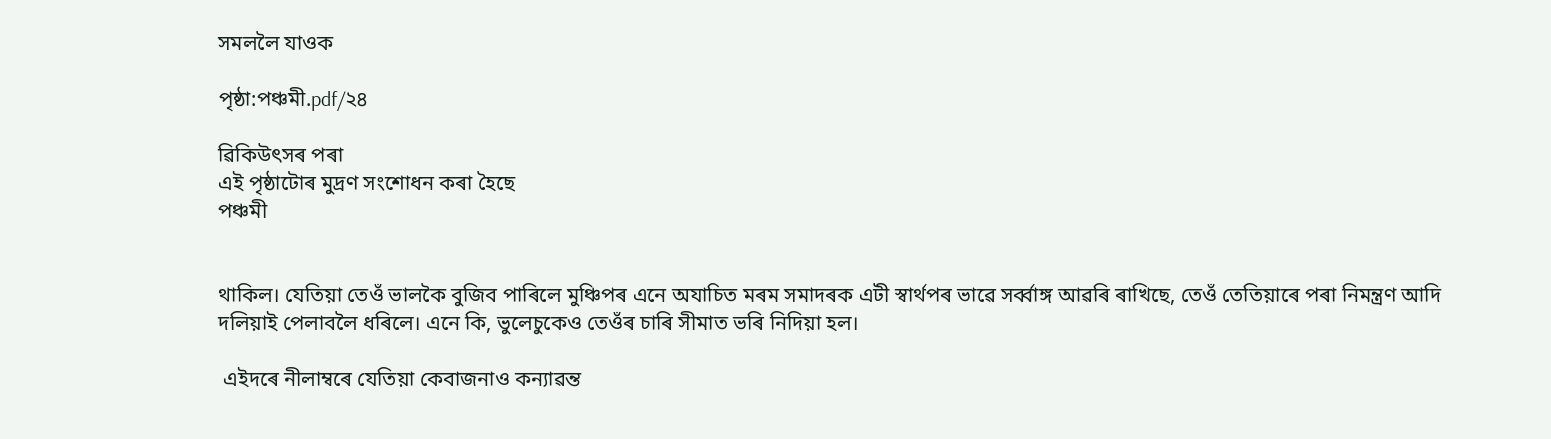সমললৈ যাওক

পৃষ্ঠা:পঞ্চমী.pdf/২৪

ৱিকিউৎসৰ পৰা
এই পৃষ্ঠাটোৰ মুদ্ৰণ সংশোধন কৰা হৈছে
পঞ্চমী


থাকিল। যেতিয়া তেওঁ ভালকৈ বুজিব পাৰিলে মুঞ্চিপৰ এনে অযাচিত মৰম সমাদৰক এটী স্বাৰ্থপৰ ভাৱে সৰ্ব্বাঙ্গ আৱৰি ৰাখিছে, তেওঁ তেতিয়াৰে পৰা নিমন্ত্ৰণ আদি দলিয়াই পেলাবলৈ ধৰিলে। এনে কি, ভুলেচুকেও তেওঁৰ চাৰি সীমাত ভৰি নিদিয়া হল।

 এইদৰে নীলাম্বৰে যেতিয়া কেবাজনাও কন্যাৱন্ত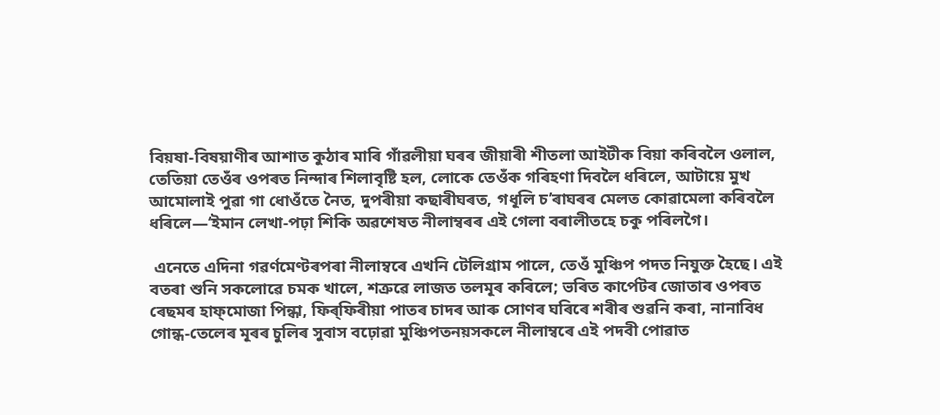বিয়ষা-বিষয়াণীৰ আশাত কুঠাৰ মাৰি গাঁৱলীয়া ঘৰৰ জীয়াৰী শীতলা আইটীক বিয়া কৰিবলৈ ওলাল, তেতিয়া তেওঁৰ ওপৰত নিন্দাৰ শিলাবৃষ্টি হল, লোকে তেওঁক গৰিহণা দিবলৈ ধৰিলে, আটায়ে মুখ আমোলাই পুৱা গা ধোওঁতে নৈত, দুপৰীয়া কছাৰীঘৰত, গধূলি চ’ৰাঘৰৰ মেলত কোৱামেলা কৰিবলৈ ধৰিলে—‘ইমান লেখা-পঢ়া শিকি অৱশেষত নীলাম্বৰৰ এই গেলা বৰালীতহে চকু পৰিলগৈ।

 এনেতে এদিনা গৱৰ্ণমেণ্টৰপৰা নীলাম্বৰে এখনি টেলিগ্ৰাম পালে, তেওঁ মুঞ্চিপ পদত নিযুক্ত হৈছে। এই বতৰা শুনি সকলোৱে চমক খালে, শত্ৰুৱে লাজত তলমূৰ কৰিলে; ভৰিত কাৰ্পেটৰ জোতাৰ ওপৰত ৰেছমৰ হাফ্‌মোজা পিন্ধা, ফিৰ্‌ফিৰীয়া পাতৰ চাদৰ আৰু সোণৰ ঘৰিৰে শৰীৰ শুৱনি কৰা, নানাবিধ গোন্ধ-তেলেৰ মূৰৰ চুলিৰ সুবাস বঢ়োৱা মুঞ্চিপতনয়সকলে নীলাম্বৰে এই পদবী পোৱাত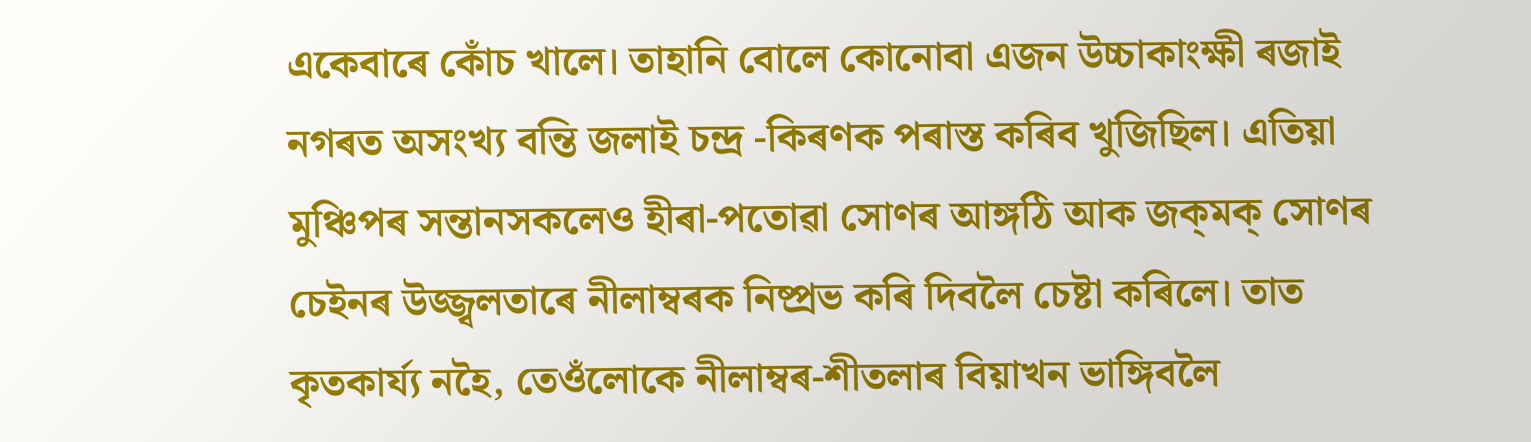একেবাৰে কোঁচ খালে। তাহানি বোলে কোনোবা এজন উচ্চাকাংক্ষী ৰজাই নগৰত অসংখ্য বন্তি জলাই চন্দ্ৰ -কিৰণক পৰাস্ত কৰিব খুজিছিল। এতিয়া মুঞ্চিপৰ সন্তানসকলেও হীৰা-পতোৱা সোণৰ আঙ্গঠি আক জক্‌মক্‌ সোণৰ চেইনৰ উজ্জ্বলতাৰে নীলাম্বৰক নিষ্প্ৰভ কৰি দিবলৈ চেষ্টা কৰিলে। তাত কৃতকাৰ্য্য নহৈ, তেওঁলোকে নীলাম্বৰ-শীতলাৰ বিয়াখন ভাঙ্গিবলৈ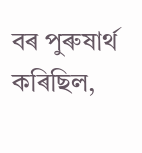বৰ পুৰুষাৰ্থ কৰিছিল,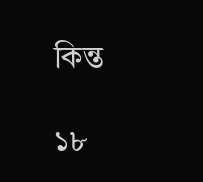কিন্ত

১৮